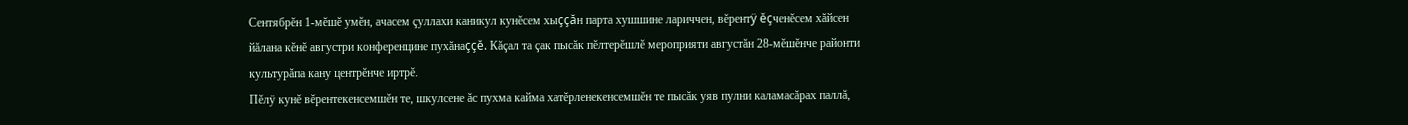Сентябрĕн 1-мĕшĕ умĕн, ачасем çуллахи каникул кунĕсем хыççăн парта хушшине лариччен, вĕрентÿ ĕçченĕсем хăйсен йăлана кĕнĕ августри конференцине пухăнаççĕ. Кăçал та çак пысăк пĕлтерĕшлĕ мероприяти августăн 28-мĕшĕнче районти культурăпа кану центрĕнче иртрĕ.
Пĕлÿ кунĕ вĕрентекенсемшĕн те, шкулсене ăс пухма кайма хатĕрленекенсемшĕн те пысăк уяв пулни каламасăрах паллă,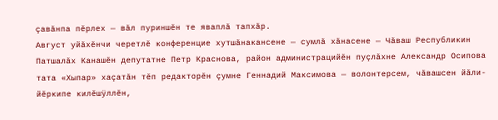çавăнпа пĕрлех — вăл пуриншĕн те яваплă тапхăр.
Август уйăхĕнчи черетлĕ конференцие хутшăнакансене — сумлă хăнасене — Чăваш Республикин Патшалăх Канашĕн депутатне Петр Краснова, район администрацийĕн пуçлăхне Александр Осипова тата «Хыпар» хаçатăн тĕп редакторĕн çумне Геннадий Максимова — волонтерсем, чăвашсен йăли-йĕркипе килĕшÿллĕн,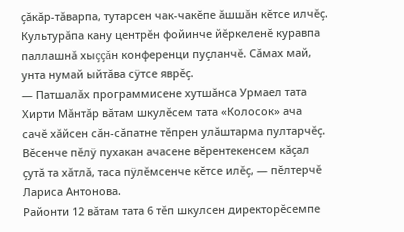çăкăр-тăварпа, тутарсен чак-чакĕпе ăшшăн кĕтсе илчĕç. Культурăпа кану центрĕн фойинче йĕркеленĕ куравпа паллашнă хыççăн конференци пуçланчĕ. Сăмах май, унта нумай ыйтăва сÿтсе яврĕç.
— Патшалăх программисене хутшăнса Урмаел тата Хирти Мăнтăр вăтам шкулĕсем тата «Колосок» ача сачĕ хăйсен сăн-сăпатне тĕпрен улăштарма пултарчĕç. Вĕсенче пĕлÿ пухакан ачасене вĕрентекенсем кăçал çутă та хăтлă, таса пÿлĕмсенче кĕтсе илĕç, — пĕлтерчĕ Лариса Антонова.
Районти 12 вăтам тата 6 тĕп шкулсен директорĕсемпе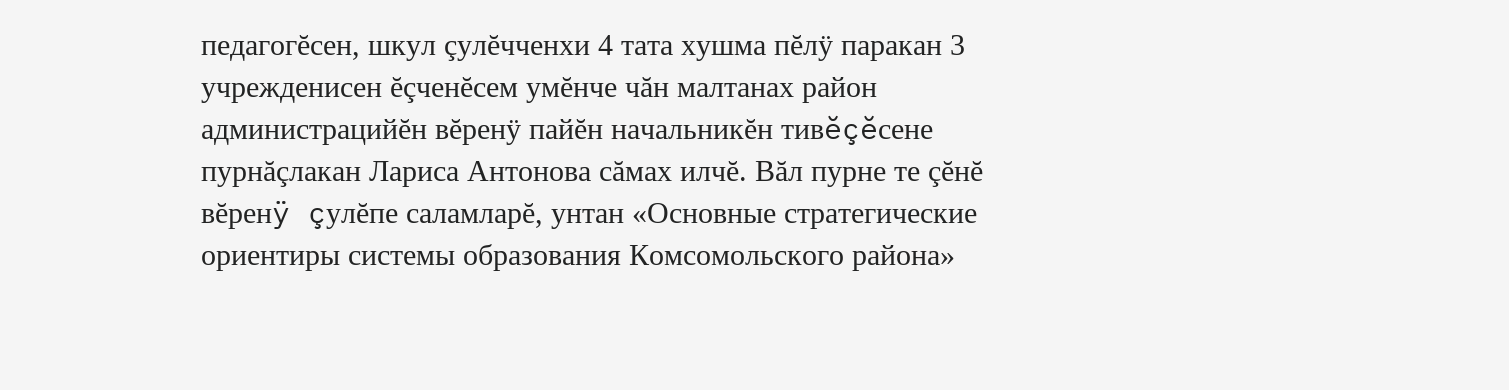педагогĕсен, шкул çулĕчченхи 4 тата хушма пĕлÿ паракан 3 учрежденисен ĕçченĕсем умĕнче чăн малтанах район администрацийĕн вĕренÿ пайĕн начальникĕн тивĕçĕсене пурнăçлакан Лариса Антонова сăмах илчĕ. Вăл пурне те çĕнĕ вĕренÿ çулĕпе саламларĕ, унтан «Основные стратегические ориентиры системы образования Комсомольского района»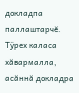докладпа паллаштарчĕ. Тÿрех каласа хăвармалла, асăннă докладра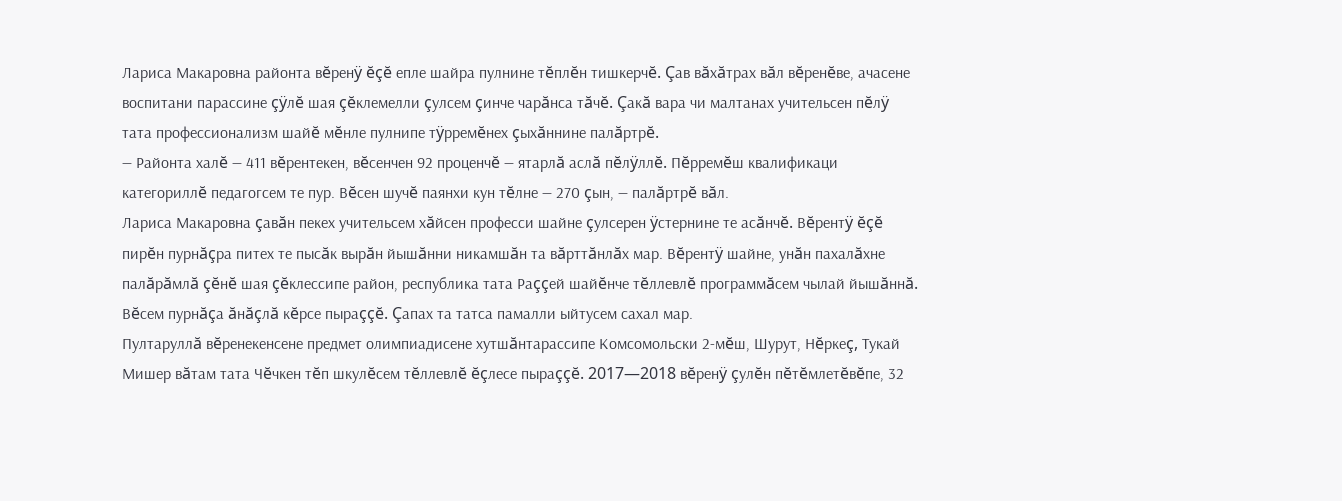Лариса Макаровна районта вĕренÿ ĕçĕ епле шайра пулнине тĕплĕн тишкерчĕ. Çав вăхăтрах вăл вĕренĕве, ачасене воспитани парассине çÿлĕ шая çĕклемелли çулсем çинче чарăнса тăчĕ. Çакă вара чи малтанах учительсен пĕлÿ тата профессионализм шайĕ мĕнле пулнипе тÿрремĕнех çыхăннине палăртрĕ.
— Районта халĕ — 411 вĕрентекен, вĕсенчен 92 проценчĕ — ятарлă аслă пĕлÿллĕ. Пĕрремĕш квалификаци категориллĕ педагогсем те пур. Вĕсен шучĕ паянхи кун тĕлне — 270 çын, — палăртрĕ вăл.
Лариса Макаровна çавăн пекех учительсем хăйсен професси шайне çулсерен ÿстернине те асăнчĕ. Вĕрентÿ ĕçĕ пирĕн пурнăçра питех те пысăк вырăн йышăнни никамшăн та вăрттăнлăх мар. Вĕрентÿ шайне, унăн пахалăхне палăрăмлă çĕнĕ шая çĕклессипе район, республика тата Раççей шайĕнче тĕллевлĕ программăсем чылай йышăннă. Вĕсем пурнăçа ăнăçлă кĕрсе пыраççĕ. Çапах та татса памалли ыйтусем сахал мар.
Пултаруллă вĕренекенсене предмет олимпиадисене хутшăнтарассипе Комсомольски 2-мĕш, Шурут, Нĕркеç, Тукай Мишер вăтам тата Чĕчкен тĕп шкулĕсем тĕллевлĕ ĕçлесе пыраççĕ. 2017—2018 вĕренÿ çулĕн пĕтĕмлетĕвĕпе, 32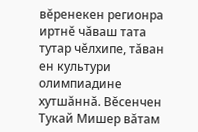вĕренекен регионра иртнĕ чăваш тата тутар чĕлхипе, тăван ен культури олимпиадине хутшăннă. Вĕсенчен Тукай Мишер вăтам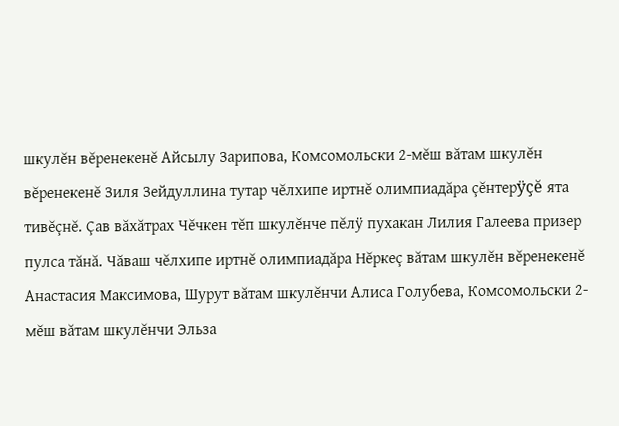шкулĕн вĕренекенĕ Айсылу Зарипова, Комсомольски 2-мĕш вăтам шкулĕн вĕренекенĕ Зиля Зейдуллина тутар чĕлхипе иртнĕ олимпиадăра çĕнтерÿçĕ ята тивĕçнĕ. Çав вăхăтрах Чĕчкен тĕп шкулĕнче пĕлÿ пухакан Лилия Галеева призер пулса тăнă. Чăваш чĕлхипе иртнĕ олимпиадăра Нĕркеç вăтам шкулĕн вĕренекенĕ Анастасия Максимова, Шурут вăтам шкулĕнчи Алиса Голубева, Комсомольски 2-мĕш вăтам шкулĕнчи Эльза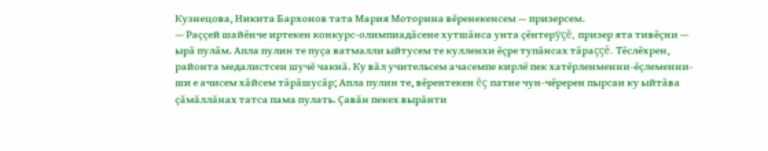Кузнецова, Никита Бархонов тата Мария Моторина вĕренекенсем — призерсем.
— Раççей шайĕнче иртекен конкурс-олимпиадăсене хутшăнса унта çĕнтерÿçĕ, призер ята тивĕçни — ырă пулăм. Апла пулин те пуçа ватмалли ыйтусем те кулленхи ĕçре тупăнсах тăраççĕ. Тĕслĕхрен, районта медалистсен шучĕ чакнă. Ку вăл учительсем ачасемпе кирлĕ пек хатĕрленменни-ĕçлеменни-ши е ачисем хăйсем тăрăшусăр; Апла пулин те, вĕрентекен ĕç патне чун-чĕререн пырсан ку ыйтăва çăмăллăнах татса пама пулать. Çавăн пекех вырăнти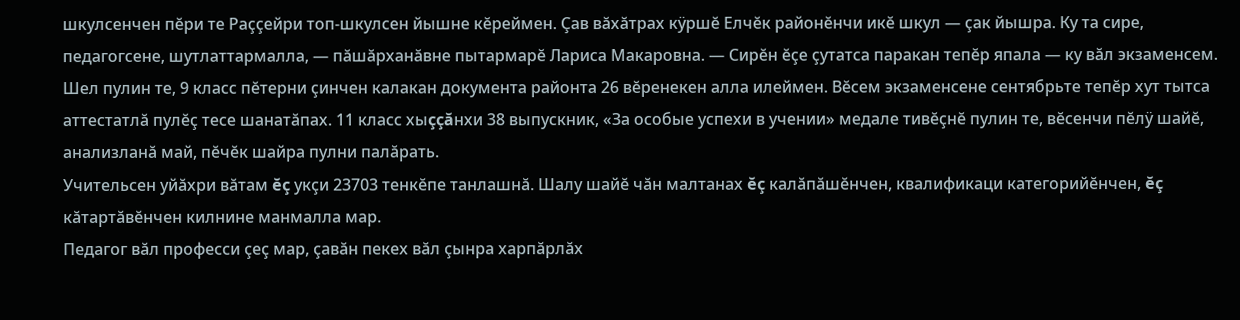шкулсенчен пĕри те Раççейри топ-шкулсен йышне кĕреймен. Çав вăхăтрах кÿршĕ Елчĕк районĕнчи икĕ шкул — çак йышра. Ку та сире, педагогсене, шутлаттармалла, — пăшăрханăвне пытармарĕ Лариса Макаровна. — Сирĕн ĕçе çутатса паракан тепĕр япала — ку вăл экзаменсем. Шел пулин те, 9 класс пĕтерни çинчен калакан документа районта 26 вĕренекен алла илеймен. Вĕсем экзаменсене сентябрьте тепĕр хут тытса аттестатлă пулĕç тесе шанатăпах. 11 класс хыççăнхи 38 выпускник, «За особые успехи в учении» медале тивĕçнĕ пулин те, вĕсенчи пĕлÿ шайĕ, анализланă май, пĕчĕк шайра пулни палăрать.
Учительсен уйăхри вăтам ĕç укçи 23703 тенкĕпе танлашнă. Шалу шайĕ чăн малтанах ĕç калăпăшĕнчен, квалификаци категорийĕнчен, ĕç кăтартăвĕнчен килнине манмалла мар.
Педагог вăл професси çеç мар, çавăн пекех вăл çынра харпăрлăх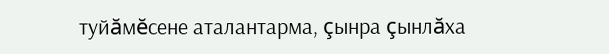туйăмĕсене аталантарма, çынра çынлăха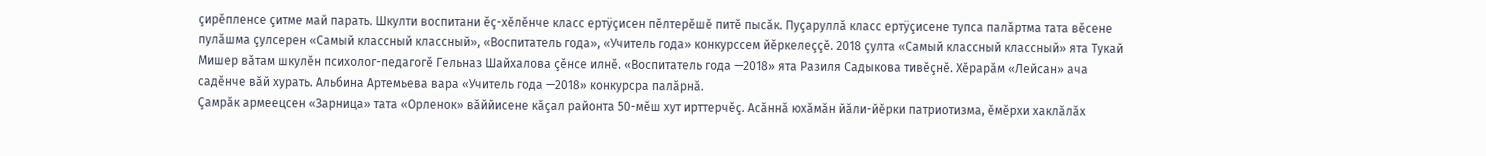çирĕпленсе çитме май парать. Шкулти воспитани ĕç-хĕлĕнче класс ертÿçисен пĕлтерĕшĕ питĕ пысăк. Пуçаруллă класс ертÿçисене тупса палăртма тата вĕсене пулăшма çулсерен «Самый классный классный», «Воспитатель года», «Учитель года» конкурссем йĕркелеççĕ. 2018 çулта «Самый классный классный» ята Тукай Мишер вăтам шкулĕн психолог-педагогĕ Гельназ Шайхалова çĕнсе илнĕ. «Воспитатель года —2018» ята Разиля Садыкова тивĕçнĕ. Хĕрарăм «Лейсан» ача садĕнче вăй хурать. Альбина Артемьева вара «Учитель года —2018» конкурсра палăрнă.
Çамрăк армеецсен «Зарница» тата «Орленок» вăййисене кăçал районта 50-мĕш хут ирттерчĕç. Асăннă юхăмăн йăли-йĕрки патриотизма, ĕмĕрхи хаклăлăх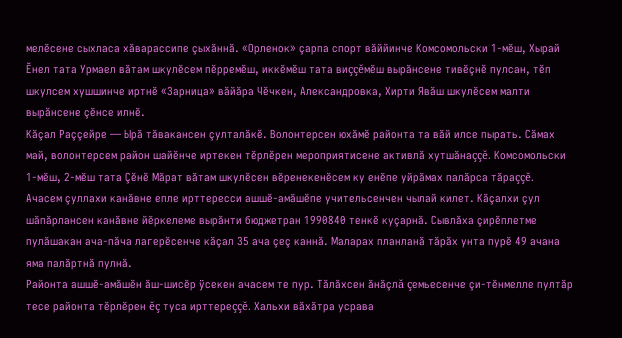мелĕсене сыхласа хăварассипе çыхăннă. «Орленок» çарпа спорт вăййинче Комсомольски 1-мĕш, Хырай Ĕнел тата Урмаел вăтам шкулĕсем пĕрремĕш, иккĕмĕш тата виççĕмĕш вырăнсене тивĕçнĕ пулсан, тĕп шкулсем хушшинче иртнĕ «Зарница» вăйăра Чĕчкен, Александровка, Хирти Явăш шкулĕсем малти вырăнсене çĕнсе илнĕ.
Кăçал Раççейре — Ырă тăвакансен çулталăкĕ. Волонтерсен юхăмĕ районта та вăй илсе пырать. Сăмах май, волонтерсем район шайĕнче иртекен тĕрлĕрен мероприятисене активлă хутшăнаççĕ. Комсомольски 1-мĕш, 2-мĕш тата Çĕнĕ Мăрат вăтам шкулĕсен вĕренекенĕсем ку енĕпе уйрăмах палăрса тăраççĕ.
Ачасем çуллахи канăвне епле ирттересси ашшĕ-амăшĕпе учительсенчен чылай килет. Кăçалхи çул шăпăрлансен канăвне йĕркелеме вырăнти бюджетран 1990840 тенкĕ куçарнă. Сывлăха çирĕплетме пулăшакан ача-пăча лагерĕсенче кăçал 35 ача çеç каннă. Маларах планланă тăрăх унта пурĕ 49 ачана яма палăртнă пулнă.
Районта ашшĕ-амăшĕн ăш-шисĕр ÿсекен ачасем те пур. Тăлăхсен ăнăçлă çемьесенче çи-тĕнмелле пултăр тесе районта тĕрлĕрен ĕç туса ирттереççĕ. Хальхи вăхăтра усрава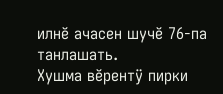илнĕ ачасен шучĕ 76-па танлашать.
Хушма вĕрентÿ пирки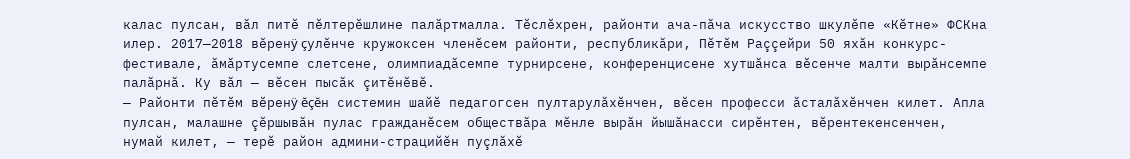калас пулсан, вăл питĕ пĕлтерĕшлине палăртмалла. Тĕслĕхрен, районти ача-пăча искусство шкулĕпе «Кĕтне» ФСКна илер. 2017—2018 вĕренÿ çулĕнче кружоксен членĕсем районти, республикăри, Пĕтĕм Раççейри 50 яхăн конкурс-фестивале, ăмăртусемпе слетсене, олимпиадăсемпе турнирсене, конференцисене хутшăнса вĕсенче малти вырăнсемпе палăрнă. Ку вăл — вĕсен пысăк çитĕнĕвĕ.
— Районти пĕтĕм вĕренÿ ĕçĕн системин шайĕ педагогсен пултарулăхĕнчен, вĕсен професси ăсталăхĕнчен килет. Апла пулсан, малашне çĕршывăн пулас гражданĕсем обществăра мĕнле вырăн йышăнасси сирĕнтен, вĕрентекенсенчен, нумай килет, — терĕ район админи-страцийĕн пуçлăхĕ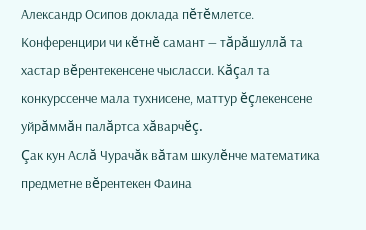Александр Осипов доклада пĕтĕмлетсе.
Конференцири чи кĕтнĕ самант — тăрăшуллă та хастар вĕрентекенсене чысласси. Кăçал та конкурссенче мала тухнисене, маттур ĕçлекенсене уйрăммăн палăртса хăварчĕç.
Çак кун Аслă Чурачăк вăтам шкулĕнче математика предметне вĕрентекен Фаина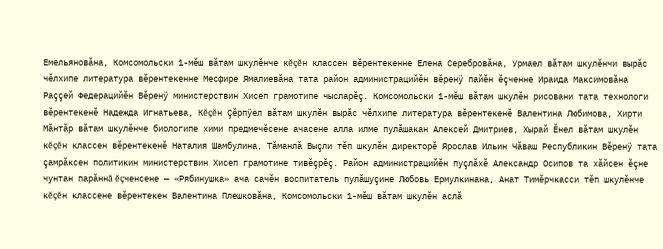Емельяновăна, Комсомольски 1-мĕш вăтам шкулĕнче кĕçĕн классен вĕрентекенне Елена Серебровăна, Урмаел вăтам шкулĕнчи вырăс чĕлхипе литература вĕрентекенне Месфире Ямалиевăна тата район администрацийĕн вĕренÿ пайĕн ĕçченне Ираида Максимовăна Раççей Федерацийĕн Вĕренÿ министерствин Хисеп грамотипе чысларĕç. Комсомольски 1-мĕш вăтам шкулĕн рисовани тата технологи вĕрентекенĕ Надежда Игнатьева, Кĕçĕн Çĕрпÿел вăтам шкулĕн вырăс чĕлхипе литература вĕрентекенĕ Валентина Любимова, Хирти Мăнтăр вăтам шкулĕнче биологипе хими предмечĕсене ачасене алла илме пулăшакан Алексей Дмитриев, Хырай Ĕнел вăтам шкулĕн кĕçĕн классен вĕрентекенĕ Наталия Шамбулина, Тăманлă Выçли тĕп шкулĕн директорĕ Ярослав Ильин Чăваш Республикин Вĕренÿ тата çамрăксен политикин министерствин Хисеп грамотине тивĕçрĕç. Район администрацийĕн пуçлăхĕ Александр Осипов та хăйсен ĕçне чунтан парăннă ĕçченсене — «Рябинушка» ача сачĕн воспитатель пулăшуçине Любовь Ермулкинана, Анат Тимĕрчкасси тĕп шкулĕнче кĕçĕн классене вĕрентекен Валентина Плешковăна, Комсомольски 1-мĕш вăтам шкулĕн аслă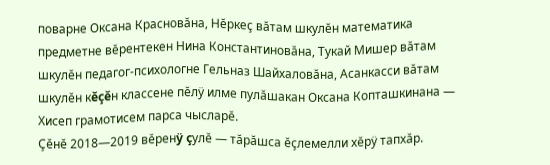поварне Оксана Красновăна, Нĕркеç вăтам шкулĕн математика предметне вĕрентекен Нина Константиновăна, Тукай Мишер вăтам шкулĕн педагог-психологне Гельназ Шайхаловăна, Асанкасси вăтам шкулĕн кĕçĕн классене пĕлÿ илме пулăшакан Оксана Копташкинана — Хисеп грамотисем парса чысларĕ.
Çĕнĕ 2018—2019 вĕренÿ çулĕ — тăрăшса ĕçлемелли хĕрÿ тапхăр.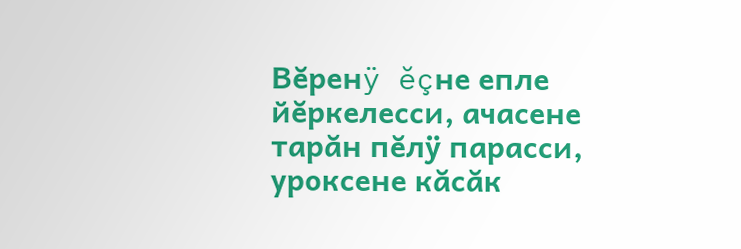Вĕренÿ ĕçне епле йĕркелесси, ачасене тарăн пĕлÿ парасси, уроксене кăсăк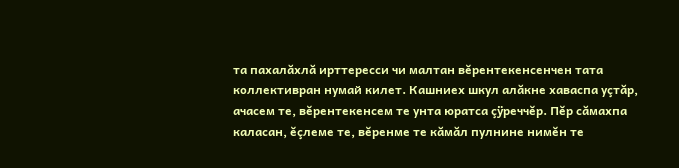та пахалăхлă ирттересси чи малтан вĕрентекенсенчен тата коллективран нумай килет. Кашниех шкул алăкне хаваспа уçтăр, ачасем те, вĕрентекенсем те унта юратса çÿреччĕр. Пĕр сăмахпа каласан, ĕçлеме те, вĕренме те кăмăл пулнине нимĕн те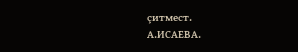çитмест.
А.ИСАЕВА.